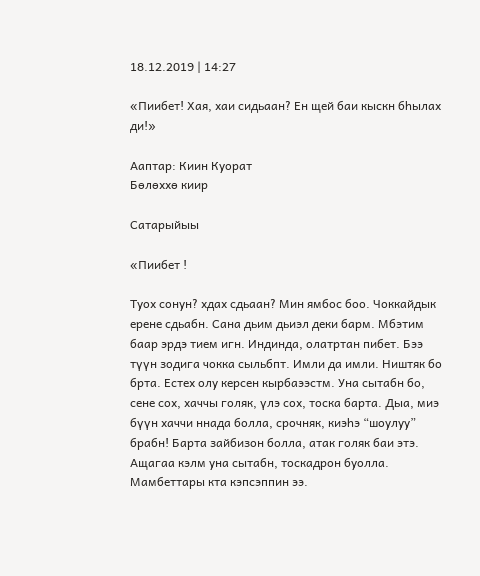18.12.2019 | 14:27

«Пиибет! Хая, хаи сидьаан? Ен щей баи кыскн бһылах ди!»

Ааптар: Киин Куорат
Бөлөххө киир

Сатарыйыы

«Пиибет !

Туох сонун? хдах сдьаан? Мин ямбос боо. Чоккайдык ерене сдьабн. Сана дьим дьиэл деки барм. Мбэтим баар эрдэ тием игн. Индинда, олатртан пибет. Бээ түүн зодига чокка сыльбпт. Имли да имли. Ништяк бо брта. Естех олу керсен кырбаээстм. Уна сытабн бо, сене сох, хаччы голяк, үлэ сох, тоска барта. Дыа, миэ бүүн хаччи ннада болла, срочняк, киэһэ “шоулуу” брабн! Барта зайбизон болла, атак голяк баи этэ. Ащагаа кэлм уна сытабн, тоскадрон буолла. Мамбеттары кта кэпсэппин ээ.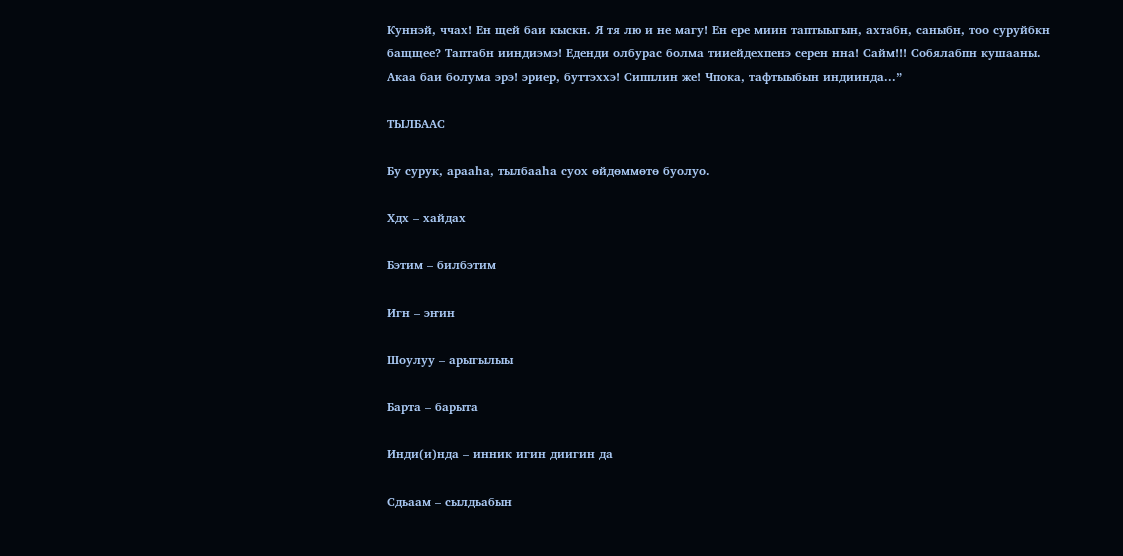Куннэй, ччах! Ен щей баи кыскн. Я тя лю и не магу! Ен ере миин таптыыгын, ахтабн, саныбн, тоо суруйбкн бащщее? Таптабн ииндиэмэ! Еденди олбурас болма тииейдехпенэ серен нна! Сайм!!! Собялабпн кушааны. Акаа баи болума эрэ! эриер, буттэххэ! Сипплин же! Чпока, тафтыыбын индиинда...”

ТЫЛБААС

Бу сурук, арааһа, тылбааһа суох өйдөммөтө буолуо.

Хдх – хайдах

Бэтим – билбэтим

Игн – эҥин

Шоулуу – арыгылыы

Барта – барыта

Инди(и)нда – инник игин диигин да

Сдьаам – сылдьабын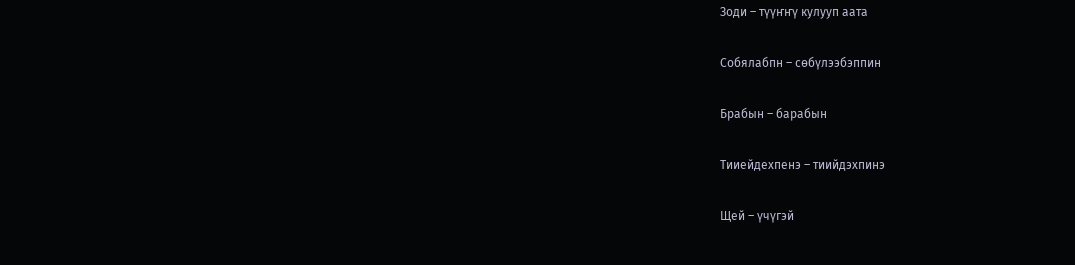Зоди – түүҥҥү кулууп аата

Собялабпн – сөбүлээбэппин

Брабын – барабын

Тииейдехпенэ – тиийдэхпинэ

Щей – үчүгэй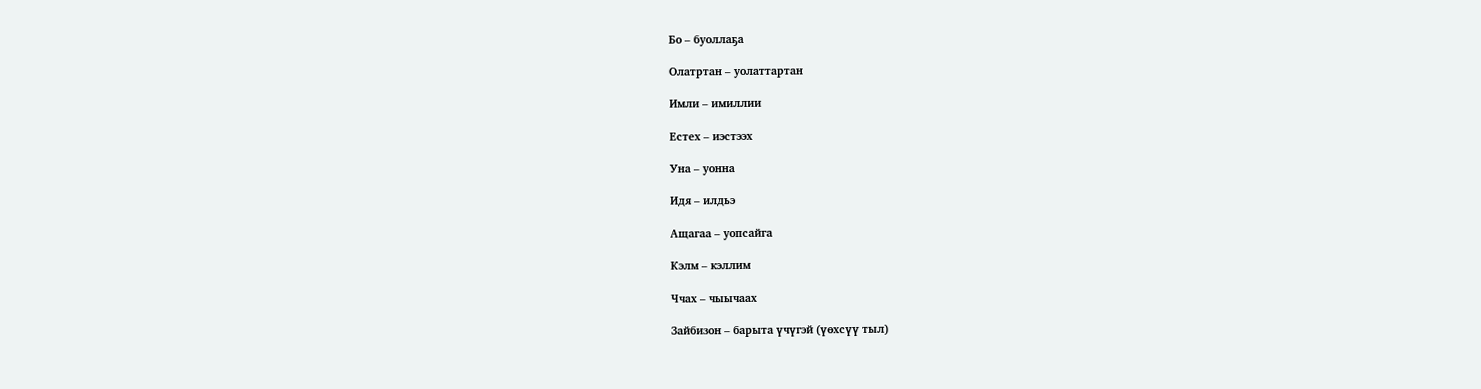Бо – буоллаҕа

Олатртан – уолаттартан

Имли – имиллии

Естех – иэстээх

Уна – уонна

Идя – илдьэ

Ащагаа – уопсайга

Кэлм – кэллим

Ччах – чыычаах

Зайбизон – барыта үчүгэй (үөхсүү тыл)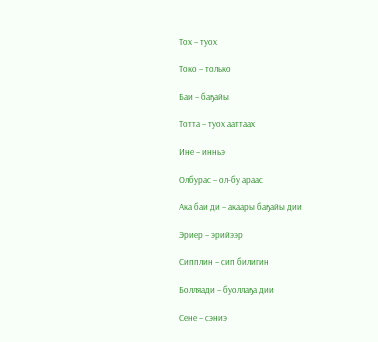Тох – туох

Токо – только

Баи – баҕайы

Тотта – туох ааттаах

Ине – инньэ

Олбурас – ол-бу араас

Ака баи ди – акаары баҕайы дии

Эриер – эрийээр

Сипплин – сип билигин

Болляади – буоллаҕа дии

Сене – сэниэ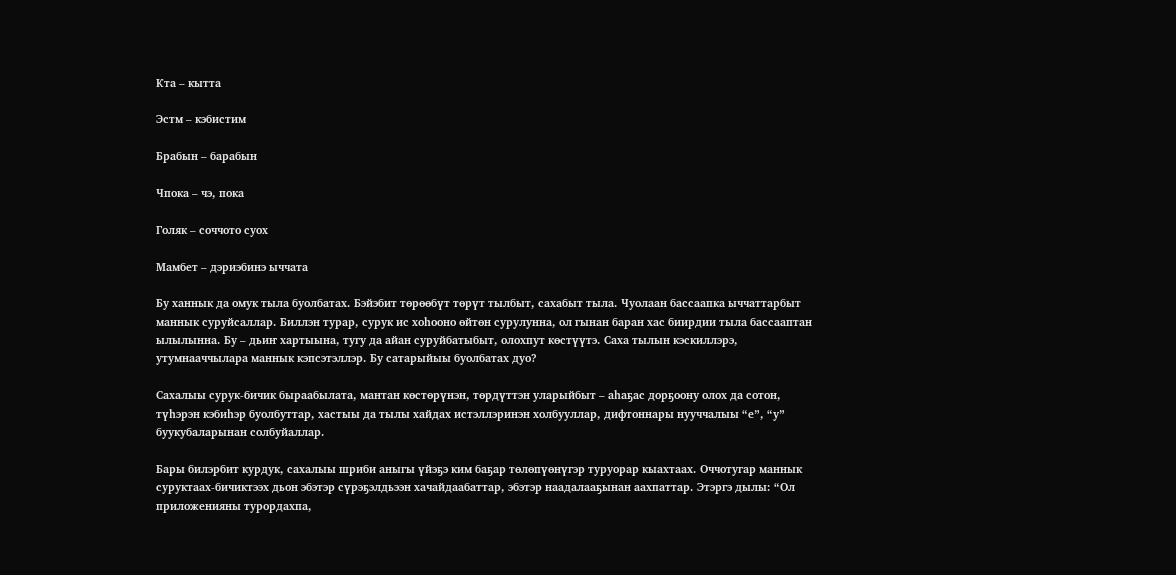Кта – кытта

Эстм – кэбистим

Брабын – барабын

Чпока – чэ, пока

Голяк – соччото суох

Мамбет – дэриэбинэ ыччата

Бу ханнык да омук тыла буолбатах. Бэйэбит төрөөбүт төрүт тылбыт, сахабыт тыла. Чуолаан бассаапка ыччаттарбыт маннык суруйсаллар. Биллэн турар, сурук ис хоһооно өйтөн сурулунна, ол гынан баран хас биирдии тыла бассааптан ылылынна. Бу – дьиҥ хартыына, тугу да айан суруйбатыбыт, олохпут көстүүтэ. Саха тылын кэскиллэрэ, утумнааччылара маннык кэпсэтэллэр. Бу сатарыйыы буолбатах дуо?

Сахалыы сурук-бичик быраабылата, мантан көстөрүнэн, төрдүттэн уларыйбыт – аһаҕас дорҕоону олох да сотон, түһэрэн кэбиһэр буолбуттар, хастыы да тылы хайдах истэллэринэн холбууллар, дифтоннары нууччалыы “е”, “у” буукубаларынан солбуйаллар.

Бары билэрбит курдук, сахалыы шриби аныгы үйэҕэ ким баҕар төлөпүөнүгэр туруорар кыахтаах. Оччотугар маннык суруктаах-бичиктээх дьон эбэтэр сүрэҕэлдьээн хачайдаабаттар, эбэтэр наадалааҕынан аахпаттар. Этэргэ дылы: “Ол приложенияны турордахпа,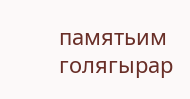памятьим голягырар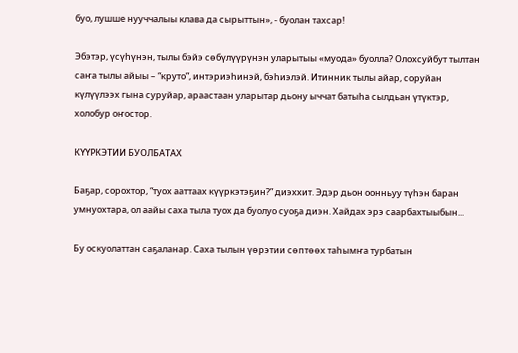буо, лушше нууччалыы клава да сырыттын», - буолан тахсар!

Эбэтэр, үсүһүнэн, тылы бэйэ сөбүлүүрүнэн уларытыы «муода» буолла? Олохсуйбут тылтан саҥа тылы айыы – “круто”, интэриэһинэй, бэһиэлэй. Итинник тылы айар, соруйан күлүүлээх гына суруйар, араастаан уларытар дьону ыччат батыһа сылдьан үтүктэр, холобур оҥостор.

КҮҮРКЭТИИ БУОЛБАТАХ

Баҕар, сорохтор, “туох ааттаах күүркэтэҕин?” диэххит. Эдэр дьон оонньуу түһэн баран умнуохтара, ол аайы саха тыла туох да буолуо суоҕа диэн. Хайдах эрэ саарбахтыыбын...

Бу оскуолаттан саҕаланар. Саха тылын үөрэтии сөптөөх таһымҥа турбатын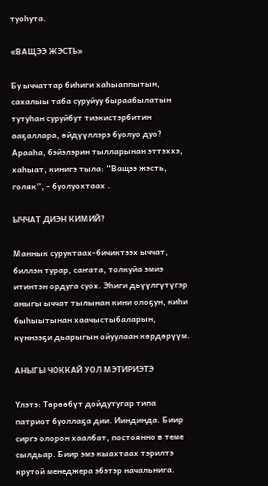туоһута.

«ВАЩЭЭ ЖЭСТЬ»

Бу ыччаттар биһиги хаһыаппытын, сахалыы таба суруйуу быраабылатын тутуһан суруйбут тиэкистэрбитин ааҕаллара, өйдүүллэрэ буолуо дуо? Арааһа, бэйэлэрин тылларынан эттэххэ, хаһыат, кинигэ тыла: “Ващээ жэсть, голяк”, - буолуохтаах .

ЫЧЧАТ ДИЭН КИМИЙ?

Маннык суруктаах-бичиктээх ыччат, биллэн турар, саҥата, толкуйа эмиэ итинтэн ордуга суох. Эһиги дьүүлгүтүгэр аныгы ыччат тылынан кини олоҕун, киһи быһыытынан хаачыстыбаларын, күннээҕи дьарыгын ойуулаан көрдөрүүм.

АНЫГЫ ЧОККАЙ УОЛ МЭТИРИЭТЭ

Үлэтэ: Төрөөбүт дойдутугар типа патриот буоллаҕа дии. Ииндинда. Биир сиргэ олорон хаалбат, постоянно в теме сылдьар. Биир эмэ кыахтаах тэрилтэ крутой менеджера эбэтэр начальнига.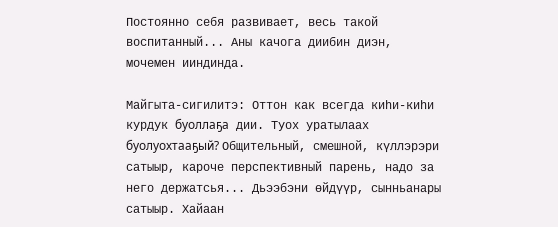Постоянно себя развивает, весь такой воспитанный... Аны качога диибин диэн, мочемен ииндинда.

Майгыта-сигилитэ: Оттон как всегда киһи-киһи курдук буоллаҕа дии. Туох уратылаах буолуохтааҕый? Общительный, смешной, күллэрэри сатыыр, кароче перспективный парень, надо за него держатсья... Дьээбэни өйдүүр, сынньанары сатыыр. Хайаан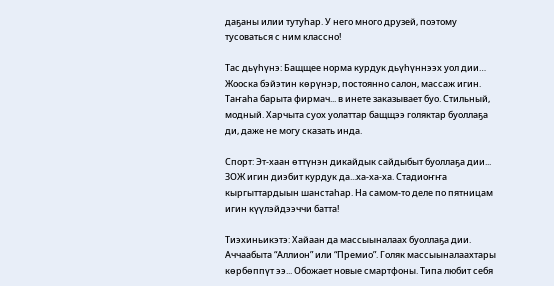даҕаны илии тутуһар. У него много друзей, поэтому тусоваться с ним классно!

Тас дьүһүнэ: Бащщее норма курдук дьүһүннээх уол дии… Жооска бэйэтин көрүнэр, постоянно салон, массаж игин. Таҥаһа барыта фирмач... в инете заказывает буо. Стильный, модный. Харчыта суох уолаттар бащщээ голяктар буоллаҕа ди, даже не могу сказать инда.

Спорт: Эт-хаан өттүнэн дикайдык сайдыбыт буоллаҕа дии... ЗОЖ игин диэбит курдук да...ха-ха-ха. Стадиоҥҥа кыргыттардыын шанстаһар. На самом-то деле по пятницам игин күүлэйдээччи батта!

Тиэхиньикэтэ: Хайаан да массыыналаах буоллаҕа дии. Аччаабыта “Аллион” или “Премио”. Голяк массыыналаахтары көрбөппүт ээ... Обожает новые смартфоны. Типа любит себя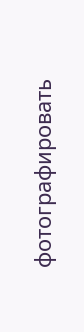фотографировать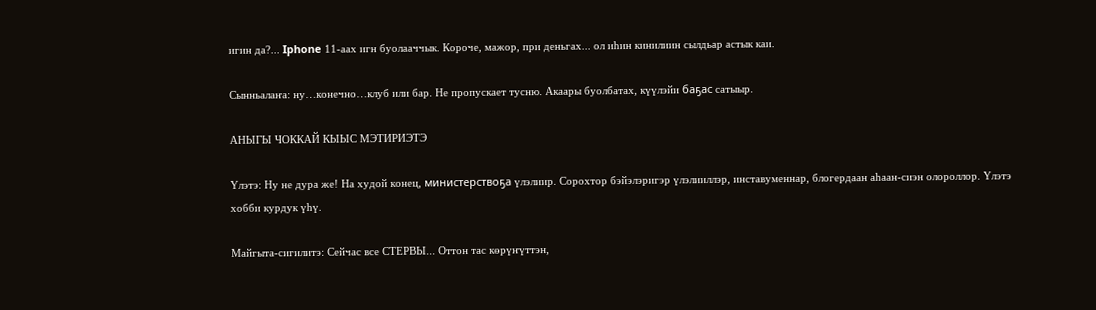игин да?... Iphone 11-аах игн буолааччык. Короче, мажор, при деньгах... ол иһин кинилиин сылдьар астык каи.

Сынньалаҥа: ну…конечно…клуб или бар. Не пропускает тусню. Акаары буолбатах, күүлэйи баҕас сатыыр.

АНЫГЫ ЧОККАЙ КЫЫС МЭТИРИЭТЭ

Үлэтэ: Ну не дура же! На худой конец, министерствоҕа үлэлиир. Сорохтор бэйэлэригэр үлэлииллэр, инставуменнар, блогердаан аһаан-сиэн олороллор. Үлэтэ хобби курдук үһү.

Майгыта-сигилитэ: Сейчас все СТЕРВЫ... Оттон тас көрүҥүттэн,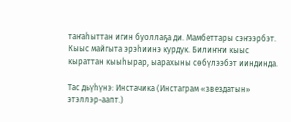таҥаһыттан игин буоллаҕа ди. Мамбеттары сэҥээрбэт. Кыыс майгыта эрэһиинэ курдук. Билиҥҥи кыыс кыраттан кыыһырар, ыарахыны сөбүлээбэт ииндинда.

Тас дьүһүнэ: Инстачика (Инстаграм «звездатын» этэллэр-аапт.)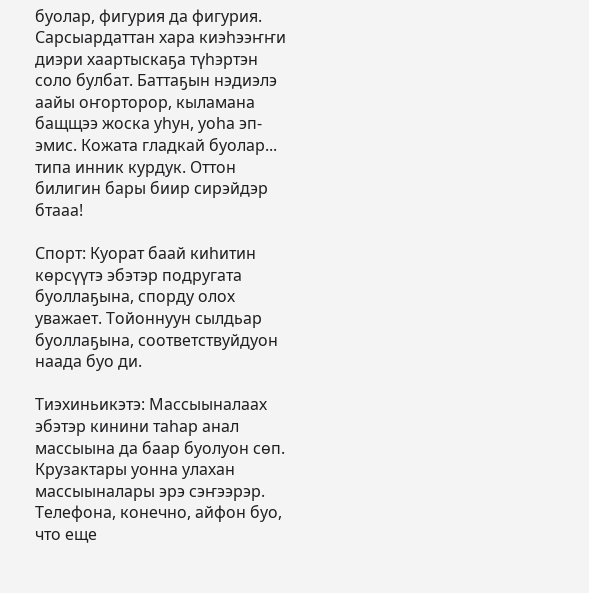буолар, фигурия да фигурия. Сарсыардаттан хара киэһээҥҥи диэри хаартыскаҕа түһэртэн соло булбат. Баттаҕын нэдиэлэ аайы оҥорторор, кыламана бащщээ жоска уһун, уоһа эп-эмис. Кожата гладкай буолар... типа инник курдук. Оттон билигин бары биир сирэйдэр бтааа!

Спорт: Куорат баай киһитин көрсүүтэ эбэтэр подругата буоллаҕына, спорду олох уважает. Тойоннуун сылдьар буоллаҕына, соответствуйдуон наада буо ди.

Тиэхиньикэтэ: Массыыналаах эбэтэр кинини таһар анал массыына да баар буолуон сөп. Крузактары уонна улахан массыыналары эрэ сэҥээрэр. Телефона, конечно, айфон буо, что еще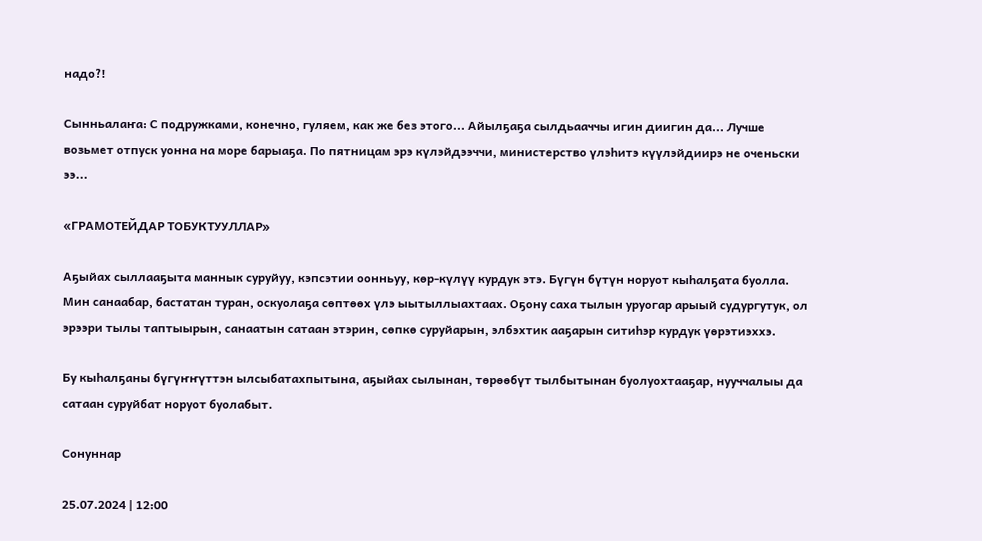надо?!

Сынньалаҥа: С подружками, конечно, гуляем, как же без этого... Айылҕаҕа сылдьааччы игин диигин да... Лучше возьмет отпуск уонна на море барыаҕа. По пятницам эрэ күлэйдээччи, министерство үлэһитэ күүлэйдиирэ не оченьски ээ...

«ГРАМОТЕЙДАР ТОБУКТУУЛЛАР»

Аҕыйах сыллааҕыта маннык суруйуу, кэпсэтии оонньуу, көр-күлүү курдук этэ. Бүгүн бүтүн норуот кыһалҕата буолла. Мин санаабар, бастатан туран, оскуолаҕа сөптөөх үлэ ыытыллыахтаах. Оҕону саха тылын уруогар арыый судургутук, ол эрээри тылы таптыырын, санаатын сатаан этэрин, сөпкө суруйарын, элбэхтик ааҕарын ситиһэр курдук үөрэтиэххэ.

Бу кыһалҕаны бүгүҥҥүттэн ылсыбатахпытына, аҕыйах сылынан, төрөөбүт тылбытынан буолуохтааҕар, нууччалыы да сатаан суруйбат норуот буолабыт.

Сонуннар

25.07.2024 | 12:00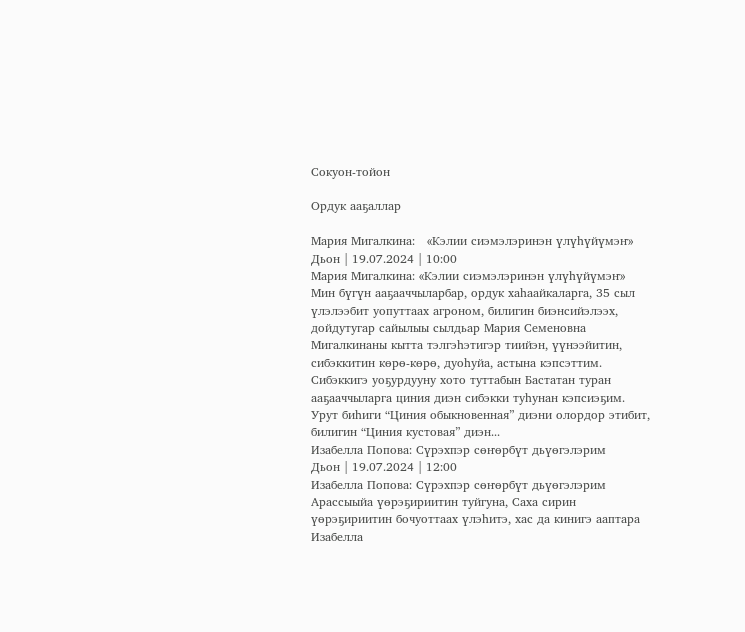Сокуон-тойон

Ордук ааҕаллар

Мария Мигалкина:   «Кэлии сиэмэлэринэн үлүһүйүмэҥ»
Дьон | 19.07.2024 | 10:00
Мария Мигалкина: «Кэлии сиэмэлэринэн үлүһүйүмэҥ»
Мин бүгүн ааҕааччыларбар, ордук хаһаайкаларга, 35 сыл үлэлээбит уопуттаах агроном, билигин биэнсийэлээх, дойдутугар сайылыы сылдьар Мария Семеновна Мигалкинаны кытта тэлгэһэтигэр тиийэн, үүнээйитин, сибэккитин көрө-көрө, дуоһуйа, астына кэпсэттим.   Сибэккигэ уоҕурдууну хото туттабын Бастатан туран ааҕааччыларга циния диэн сибэкки туһунан кэпсиэҕим. Урут биһиги “Циния обыкновенная” диэни олордор этибит, билигин “Циния кустовая” диэн...
Изабелла Попова: Сүрэхпэр сөҥөрбүт дьүөгэлэрим
Дьон | 19.07.2024 | 12:00
Изабелла Попова: Сүрэхпэр сөҥөрбүт дьүөгэлэрим
Арассыыйа үөрэҕириитин туйгуна, Саха сирин үөрэҕириитин бочуоттаах үлэһитэ, хас да кинигэ ааптара Изабелла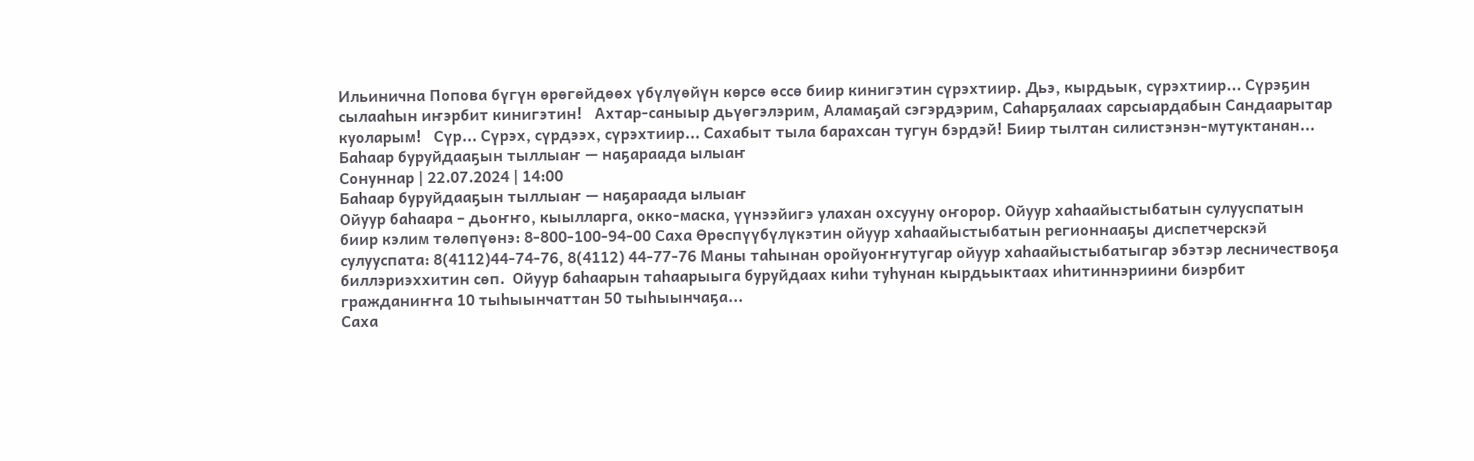Ильинична Попова бүгүн өрөгөйдөөх үбүлүөйүн көрсө өссө биир кинигэтин сүрэхтиир. Дьэ, кырдьык, сүрэхтиир... Сүрэҕин сылааһын иҥэрбит кинигэтин!   Ахтар-саныыр дьүөгэлэрим, Аламаҕай сэгэрдэрим, Саһарҕалаах сарсыардабын Сандаарытар куоларым!   Сүр... Сүрэх, сүрдээх, сүрэхтиир... Сахабыт тыла барахсан тугун бэрдэй! Биир тылтан силистэнэн-мутуктанан...
Баһаар буруйдааҕын тыллыаҥ — наҕараада ылыаҥ
Сонуннар | 22.07.2024 | 14:00
Баһаар буруйдааҕын тыллыаҥ — наҕараада ылыаҥ
Ойуур баһаара – дьоҥҥо, кыылларга, окко-маска, үүнээйигэ улахан охсууну оҥорор. Ойуур хаһаайыстыбатын сулууспатын биир кэлим төлөпүөнэ: 8-800-100-94-00 Саха Өрөспүүбүлүкэтин ойуур хаһаайыстыбатын регионнааҕы диспетчерскэй сулууспата: 8(4112)44-74-76, 8(4112) 44-77-76 Маны таһынан оройуоҥҥутугар ойуур хаһаайыстыбатыгар эбэтэр лесничествоҕа биллэриэххитин сөп.  Ойуур баһаарын таһаарыыга буруйдаах киһи туһунан кырдьыктаах иһитиннэриини биэрбит гражданиҥҥа 10 тыһыынчаттан 50 тыһыынчаҕа...
Саха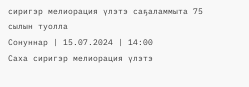сиригэр мелиорация үлэтэ саҕаламмыта 75 сылын туолла
Сонуннар | 15.07.2024 | 14:00
Саха сиригэр мелиорация үлэтэ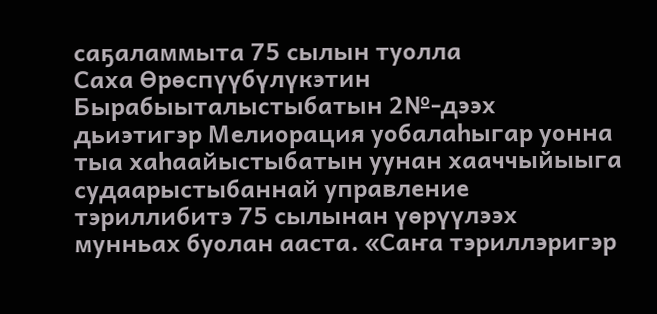саҕаламмыта 75 сылын туолла
Саха Өрөспүүбүлүкэтин Бырабыыталыстыбатын 2№-дээх дьиэтигэр Мелиорация уобалаһыгар уонна тыа хаһаайыстыбатын уунан хааччыйыыга судаарыстыбаннай управление тэриллибитэ 75 сылынан үөрүүлээх мунньах буолан ааста. «Саҥа тэриллэригэр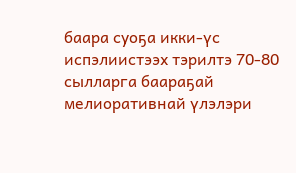баара суоҕа икки-үс испэлиистээх тэрилтэ 70-80 сылларга баараҕай мелиоративнай үлэлэри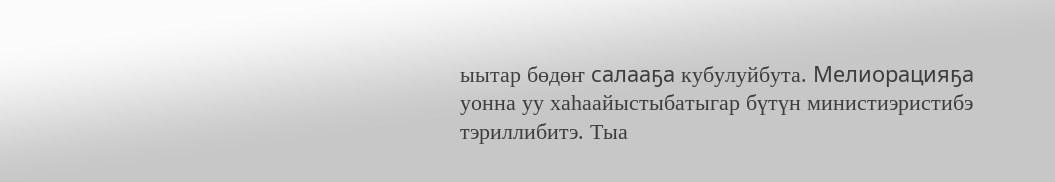ыытар бөдөҥ салааҕа кубулуйбута. Мелиорацияҕа уонна уу хаһаайыстыбатыгар бүтүн министиэристибэ тэриллибитэ. Тыа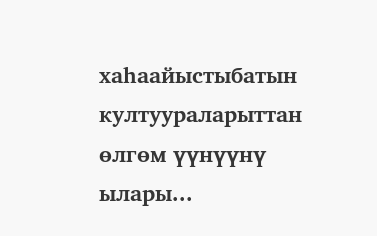хаһаайыстыбатын култуураларыттан өлгөм үүнүүнү ылары...